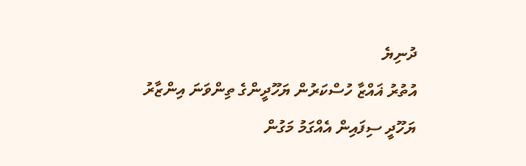ދުނިޔެ
އުތުރު ޣައްޒާ ހުސްކަރުން ޔަހޫދީންގެ ތިންވަނަ އިންޒާރު
ޔަހޫދީ ސިފައިން އެއްގަމު މަގުން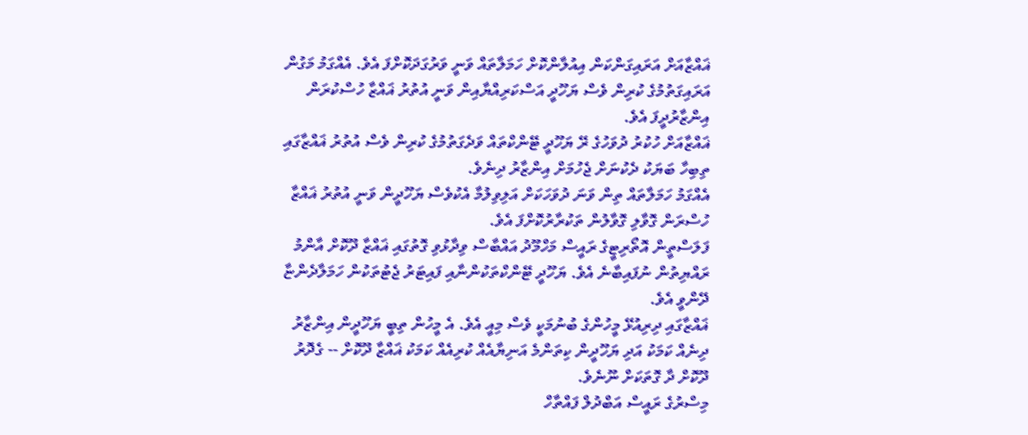ޣައްޒާއަށް އަރައިގަންކަން އިއުލާންކޮށް ހަމަލާތައް ވަނީ ވަރުގަދަކޮށްފަ އެވެ. އެއްގަމު މަގުން އަރައިގަތުމުގެ ކުރިން ވެސް ޔަހޫދީ އަސްކަރިއްޔާއިން ވަނީ އުތުރު ޣައްޒާ ހުސްކުރަން އިންޒާރުދީފަ އެވެ.
ޣައްޒާއަށް ހުކުރު ދުވަހުގެ ރޭ ޔަހޫދީ ޓޭންކްތައް ވަދެގަތުމުގެ ކުރިން ވެސް އުތުރު ޣައްޒާގައި ތިބިހާ ބަޔަކު ދެކުނަށް ޖެހުމަށް އިންޒާރު ދިނެވެ.
އެއްގަމު ހަމަލާތައް ތިން ވަނަ ދުވަހަކަށް އަލިވިލުމާ އެކުވެސް ޔަހޫދީން ވަނީ އުތުރު ޣައްޒާ ހުސްރަން ގޮވާލި ގޮވާލުން ތަކުރާރުކޮށްފަ އެވެ.
ފަލަސްތީން އޮތޯރިޓީގެ ރައީސް މަހްމޫދު އައްބާސް ވިދާޅުވި ގޮތުގައި ޣައްޒާ ދޫކޮށް އާންމު ރައްޔިތުން ނުފައިބާނެ އެވެ. ޔަހޫދީ ޓޭންކްތަކުންނާއި ފައިޓަރު ޖެޓުތަކުން ހަމަލާދެންޏާ ދޭންވީ އެވެ.
ޣައްޒާގައި ދިރިއުޅޭ މީހުންގެ ބުނުމަކީ ވެސް މިއީ އެވެ. އެ މީހުން ތިބީ ޔަހޫދީން އިންޒާރު ދިނެއް ކަމަކު އަދި ޔަހޫދީން ކިތަންމެ އަނިޔާއެއް ކުރިއެއް ކަމަކު ޣައްޒާ ދޫކޮށް -- ގެދޮރު ދޫކޮށް ދާ ގޮތަކަށް ނޫނެވެ.
މިސްރުގެ ރައީސް އަބްދުލް ފައްތާހް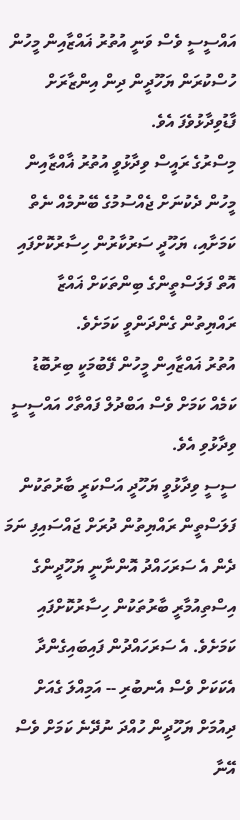އައްސީސީ ވެސް ވަނީ އުތުރު ޣައްޒާއިން މީހުން ހުސްކުރަން ޔަހޫދީން ދިން އިންޒާރަށް ފާޑުވިދާޅުވެފަ އެވެ.
މިސްރުގެ ރައީސް ވިދާޅުވީ އުތުރު ޣާއްޒާއިން މީހުން ދެކުނަށް ޖެއްސުމުގެ ބޭނުމެއް ނެތް ކަމަށާއި، ޔަހޫދީ ސަރުކާރުން ހިސާރުކޮށްފައި އޮތް ފަލަސްތީންގެ ބިންތަކަށް ޣައްޒާ ރައްޔިތުން ގެންދަންވީ ކަމަށެވެ.
އުތުރު ޣައްޒާއިން މީހުން ފޭބުމަކީ ބިރުބޮޑު ކަމެއް ކަމަށް ވެސް އަބްދުލް ފައްތާހް އައްސީސީ ވިދާޅުވި އެވެ.
ސީސީ ވިދާޅުވީ ޔަހޫދީ އަސްކަރީ ބާރުތަކުން ފަލަސްތީން ރައްޔިތުން ދުރަށް ޖައްސައިފި ނަމަ ދެން އެ ސަރަހައްދު އޮންނާނީ ޔަހޫދީންގެ އިސްތިއުމާރީ ބާރުތަކުން ހިސާރުކޮށްފައި ކަމަށެވެ. އެ ސަރަހައްދުން ފައިބައިގެންދާ އެކަކަށް ވެސް އެނބުރި -- އަމިއްލަ ގެއަށް ދިއުމަށް ޔަހޫދީން ހުއްދަ ނުދޭނެ ކަމަށް ވެސް އޭނާ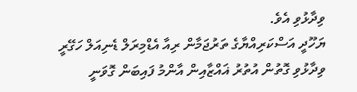ވިދާޅުވި އެވެ.
ޔަހޫދީ އަސްކަރިއްޔާގެ ތަރުޖަމާން ރިއާ އެޑްމިރަލް ޑެނިއަލް ހަގޭރީ ވިދާޅުވި ގޮތުން އުތުރު ޣައްޒާއިން އާންމު ފައިބަން ގޮވަނީ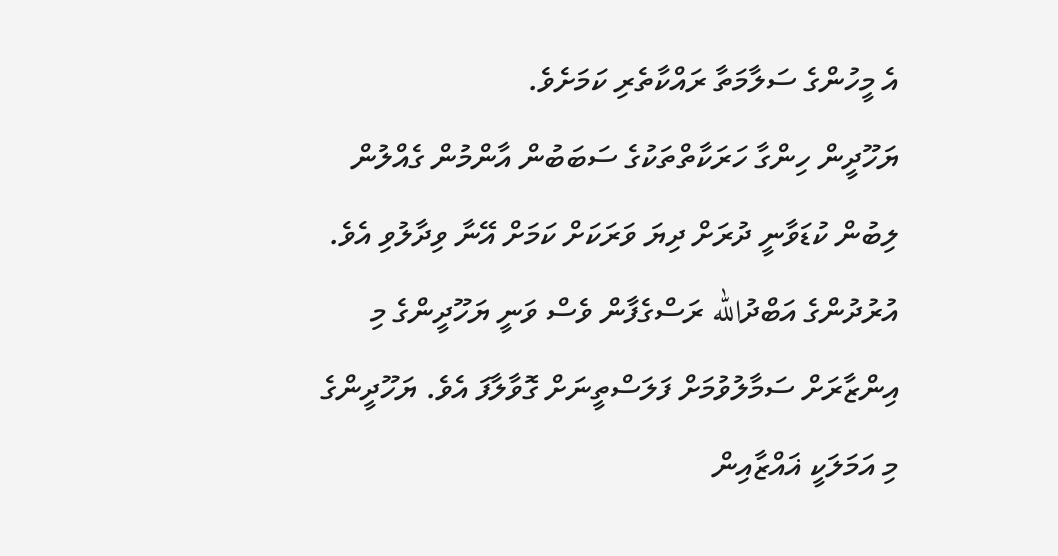އެ މީހުންގެ ސަލާމަތާ ރައްކާތެރި ކަމަށެވެ.
ޔަހޫދީން ހިންގާ ހަރަކާތްތަކުގެ ސަބަބުން އާންމުން ގެއްލުން ލިބުން ކުޑަވާނީ ދުރަށް ދިޔަ ވަރަކަށް ކަމަށް އޭނާ ވިދާލުވި އެވެ.
އުރުދުންގެ އަބްދުالله ރަސްގެފާން ވެސް ވަނީ ޔަހޫދީންގެ މި އިންޒާރަށް ސަމާލުވުމަށް ފަލަސްތީނަށް ގޮވާލާފަ އެވެ. ޔަހޫދީންގެ މި އަމަލަކީ ޣައްޒާއިން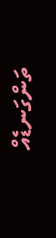ތަންގަނޑެއް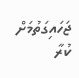ޖަހައިގަތުމަށް ކުރާ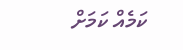ކަމެއް ކަމަށް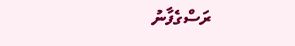ރަސްގެފާނު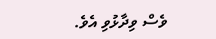ވެސް ވިދާޅުވި އެވެ.